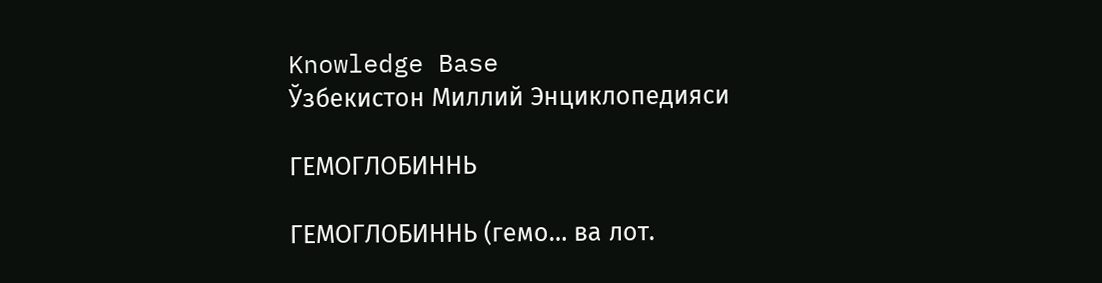Knowledge Base
Ўзбекистон Миллий Энциклопедияси

ГЕМОГЛОБИННЬ

ГЕМОГЛОБИННЬ (гемо… ва лот.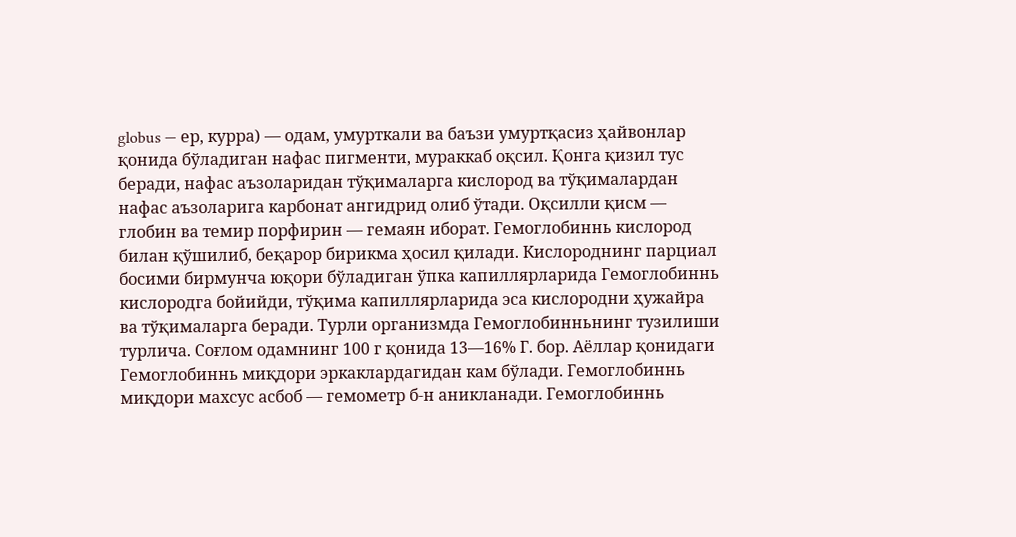globus — ер, курра) — одам, умурткали ва баъзи умуртқасиз ҳайвонлар қонида бўладиган нафас пигменти, мураккаб оқсил. Қонга қизил тус беради, нафас аъзоларидан тўқималарга кислород ва тўқималардан нафас аъзоларига карбонат ангидрид олиб ўтади. Оқсилли қисм — глобин ва темир порфирин — гемаян иборат. Гемоглобиннь кислород билан қўшилиб, беқарор бирикма ҳосил қилади. Кислороднинг парциал босими бирмунча юқори бўладиган ўпка капиллярларида Гемоглобиннь кислородга бойийди, тўқима капиллярларида эса кислородни ҳужайра ва тўқималарга беради. Турли организмда Гемоглобинньнинг тузилиши турлича. Соғлом одамнинг 100 г қонида 13—16% Г. бор. Аёллар қонидаги Гемоглобиннь миқдори эркаклардагидан кам бўлади. Гемоглобиннь миқдори махсус асбоб — гемометр б-н аникланади. Гемоглобиннь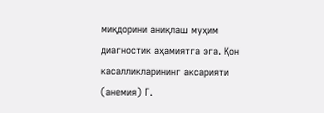миқдорини аниқлаш муҳим диагностик аҳамиятга эга. Қон касалликларининг аксарияти (анемия) Г.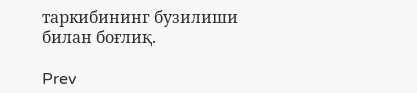таркибининг бузилиши билан боғлиқ.

Prev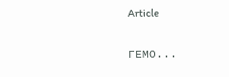Article

ГЕМО...